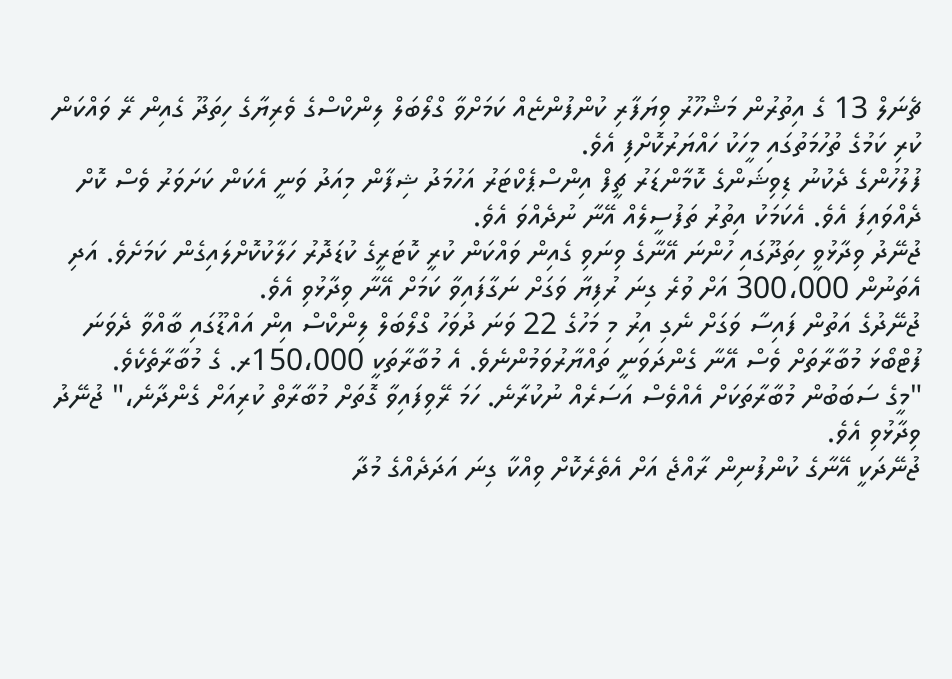ޗެނަލް 13 ގެ އިތުރުން މަޝްހޫރު ވިޔަފާރި ކުންފުންޏެއް ކަމަށްވާ ގްލޯބަލް ލިންކްސްގެ ވެރިޔާގެ ހިތަދޫ ގެއިން ރޭ ވައްކަން ކުރި ކަމުގެ ތުހުމަތުގައި މީހަކު ހައްޔަރުކޮށްފި އެވެ.
ފުލުހުންގެ ދެކުނު ޑިވިޝަންގެ ކޮމާންޑަރު ޗީފް އިންސްޕެކްޓަރު އަހުމަދު ޝިފާން މިއަދު ވަނީ އެކަން ކަށަވަރު ވެސް ކޮށް ދެއްވައިފަ އެވެ. އެކަމަކު އިތުރު ތަފުސީލެއް އޭނާ ނުދެއްވަ އެވެ.
ޖުނޭދު ވިދާޅުވީ ހިތަދޫގައި ހުންނަ އޭނާގެ ވިނަވި ގެއިން ވައްކަން ކުރީ ކޮޓަރީގެ ކުޑަދޮރު ހަލާކުކޮށްލައިގެން ކަމަށެވެ. އަދި އެތަނުން 300،000 އަށް ވުރެ ގިނަ ރުފިޔާ ވަގަށް ނަގާފައިވާ ކަމަށް އޭނާ ވިދާޅުވި އެވެ.
ޖުނޭދުގެ އަތުން ފައިސާ ވަގަށް ނެގި އިރު މި މަހުގެ 22 ވަނަ ދުވަހު ގްލޯބަލް ލިންކްސް އިން އައްޑޫގައި ބާއްވާ ދެވަނަ ފުޓްބޯޅަ މުބާރާތަށް ވެސް އޭނާ ގެންދަވަނީ ތައްޔާރުވަމުންނެވެ. އެ މުބާރާތަކީ 150،000ރ. ގެ މުބާރާތެކެވެ.
"މީގެ ސަބަބުން މުބާރާތަކަށް އެއްވެސް އަސަރެއް ނުކުރާނެ. ހަމަ ރޭވިފައިވާ ގޮތަށް މުބާރާތް ކުރިއަށް ގެންދާނެ،" ޖުނޭދު ވިދާޅުވި އެވެ.
ޖުނޭދަކީ އޭނާގެ ކުންފުނިން ރާއްޖެ އަށް އެތެރެކޮށް ވިއްކާ ގިނަ އަދަދެއްގެ މުދާ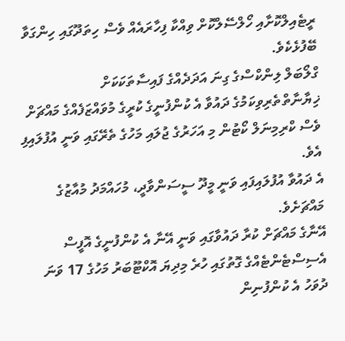ރީޓެއިލްކޮށާއި ހޯލްސޭލްކޮށް ވިއްކާ ފިހާރައެއް ވެސް ހިތަދޫގައި ހިންގަވާ ބޭފުޅެކެވެ.
ގްލޯބަލް ލިންކްސްގެ ގިނަ އަދަދެއްގެ ފައިސާތަކަކަށް ޚިޔާނާތްތެރިވިކަމުގެ ދައުވާ އެ ކުންފުނީގެ ކުރީގެ މުވައްޒަފެއްގެ މައްޗަށް ވެސް ކްރިމިނަލް ކޯޓުން މި އަހަރުގެ ޖުލައި މަހުގެ ތެރޭގައި ވަނީ އުފުލައިފި އެވެ.
އެ ދައުވާ އުފުލައިފައި ވަނީ މީދޫ ސީސަންވާދީ، މުހައްމަދު މުއާޒުގެ މައްޗަށެވެ.
އޭނާގެ މައްޗަށް ކުރާ ދައުވާގައި ވަނީ އޭނާ އެ ކުންފުނީގެ އޮފީސް އެސިސްޓެންޓެއްގެ ގޮތުގައި ހުރެ މިދިޔަ އޮކްޓޫބަރު މަހުގެ 17 ވަނަ ދުވަހު އެ ކުންފުނިން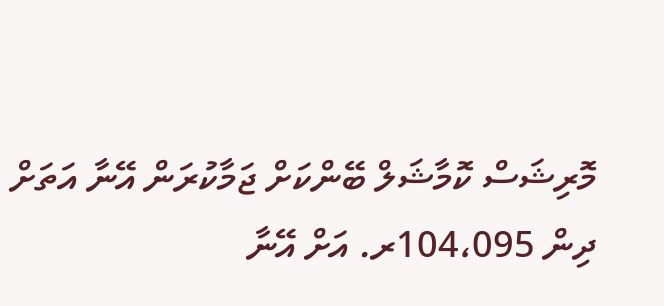މޮރިޝަސް ކޮމާޝަލް ބޭންކަށް ޖަމާކުރަން އޭނާ އަތަށް ދިން 104،095ރ. އަށް އޭނާ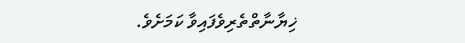ޚިޔާނާތްތެރިވެފައިވާ ކަމަށެވެ.